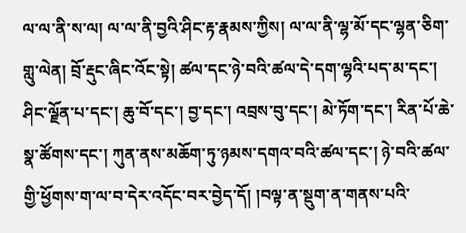ལ་ལ་ནི་ས་ལ། ལ་ལ་ནི་བྱའི་ཤིང་རྟ་རྣམས་ཀྱིས། ལ་ལ་ནི་ལྷ་མོ་དང་ལྷན་ཅིག་གླུ་ལེན། བྲོ་རྡུང་ཞིང་འོང་སྟེ། ཚལ་དང་ཉེ་བའི་ཚལ་དེ་དག་ལྷའི་པད་མ་དང་། ཤིང་ལྗོན་པ་དང་། ཆུ་བོ་དང་། བྱ་དང་། འབྲས་བུ་དང་། མེ་ཏོག་དང་། རིན་པོ་ཆེ་སྣ་ཚོགས་དང་། ཀུན་ནས་མཆོག་ཏུ་ཉམས་དགའ་བའི་ཚལ་དང་། ཉེ་བའི་ཚལ་གྱི་ཕྱོགས་ག་ལ་བ་དེར་འདོང་བར་བྱེད་དོ། །བལྟ་ན་སྡུག་ན་གནས་པའི་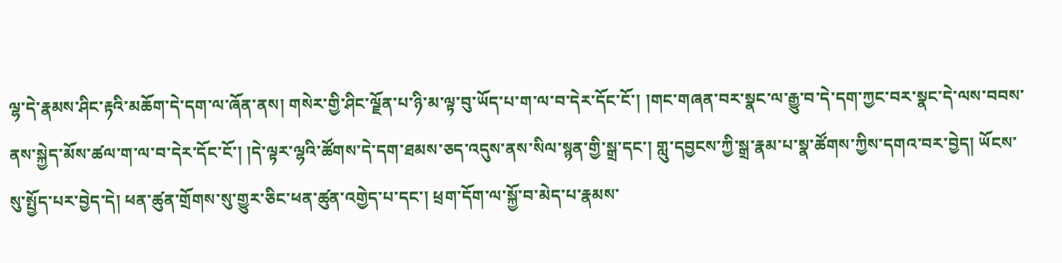ལྷ་དེ་རྣམས་ཤིང་རྟའི་མཆོག་དེ་དག་ལ་ཞོན་ནས། གསེར་གྱི་ཤིང་ལྗོན་པ་ཉི་མ་ལྟ་བུ་ཡོད་པ་ག་ལ་བ་དེར་དོང་ངོ་། །གང་གཞན་བར་སྣང་ལ་རྒྱུ་བ་དེ་དག་ཀྱང་བར་སྣང་དེ་ལས་བབས་ནས་སྐྱེད་མོས་ཚལ་ག་ལ་བ་དེར་དོང་ངོ་། །དེ་ལྟར་ལྷའི་ཚོགས་དེ་དག་ཐམས་ཅད་འདུས་ནས་སིལ་སྙན་གྱི་སྒྲ་དང་། གླུ་དབྱངས་ཀྱི་སྒྲ་རྣམ་པ་སྣ་ཚོགས་ཀྱིས་དགའ་བར་བྱེད། ཡོངས་སུ་སྤྱོད་པར་བྱེད་དེ། ཕན་ཚུན་གྲོགས་སུ་གྱུར་ཅིང་ཕན་ཚུན་འགྱེད་པ་དང་། ཕྲག་དོག་ལ་སྐྱོ་བ་མེད་པ་རྣམས་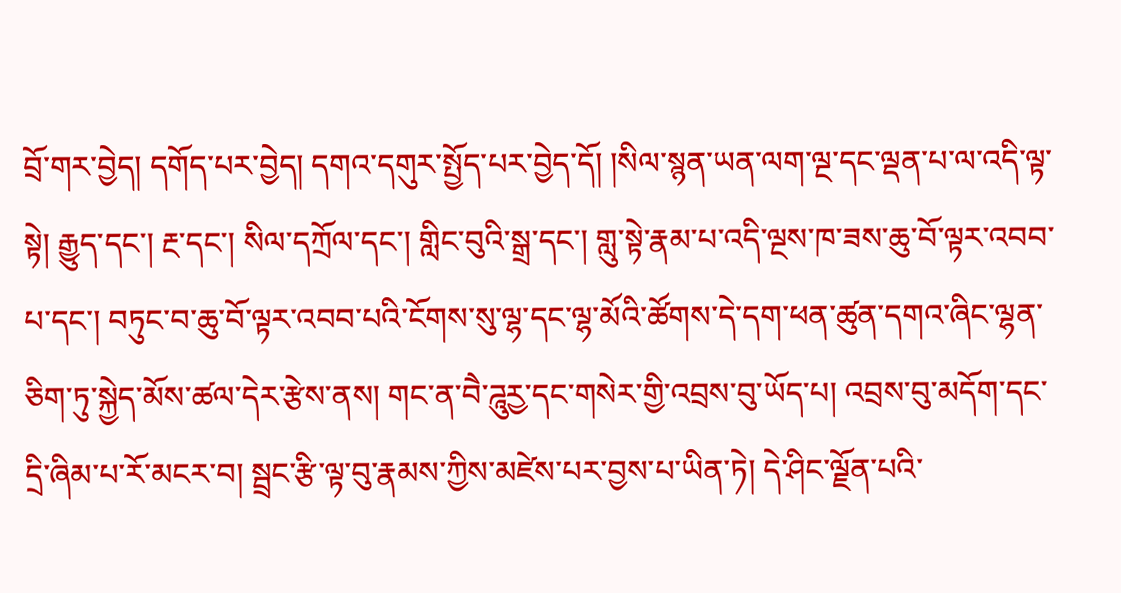བྲོ་གར་བྱེད། དགོད་པར་བྱེད། དགའ་དགུར་སྤྱོད་པར་བྱེད་དོ། །སིལ་སྙན་ཡན་ལག་ལྔ་དང་ལྡན་པ་ལ་འདི་ལྟ་སྟེ། རྒྱུད་དང་། རྔ་དང་། སིལ་དཀྲོལ་དང་། གླིང་བུའི་སྒྲ་དང་། གླུ་སྟེ་རྣམ་པ་འདི་ལྔས་ཁ་ཟས་ཆུ་བོ་ལྟར་འབབ་པ་དང་། བཏུང་བ་ཆུ་བོ་ལྟར་འབབ་པའི་ངོགས་སུ་ལྷ་དང་ལྷ་མོའི་ཚོགས་དེ་དག་ཕན་ཚུན་དགའ་ཞིང་ལྷན་ཅིག་ཏུ་སྐྱེད་མོས་ཚལ་དེར་རྩེས་ནས། གང་ན་བཻ་ཌཱུརྱ་དང་གསེར་གྱི་འབྲས་བུ་ཡོད་པ། འབྲས་བུ་མདོག་དང་དྲི་ཞིམ་པ་རོ་མངར་བ། སྦྲང་རྩི་ལྟ་བུ་རྣམས་ཀྱིས་མཛེས་པར་བྱས་པ་ཡིན་ཏེ། དེ་ཤིང་ལྗོན་པའི་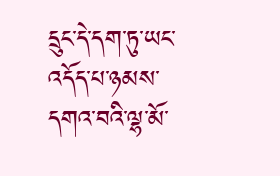དྲུང་དེ་དག་ཏུ་ཡང་འདོད་པ་ཉམས་དགའ་བའི་ལྷ་མོ་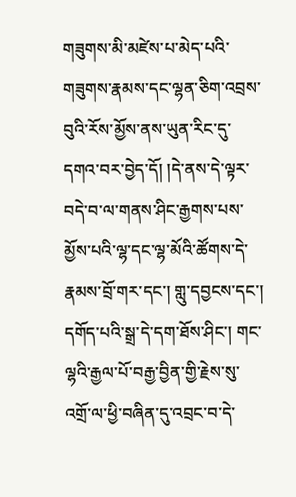གཟུགས་མི་མཛེས་པ་མེད་པའི་གཟུགས་རྣམས་དང་ལྷན་ཅིག་འབྲས་བུའི་རོས་མྱོས་ནས་ཡུན་རིང་དུ་དགའ་བར་བྱེད་དོ། །དེ་ནས་དེ་ལྟར་བདེ་བ་ལ་གནས་ཤིང་རྒྱགས་པས་མྱོས་པའི་ལྷ་དང་ལྷ་མོའི་ཚོགས་དེ་རྣམས་བྲོ་གར་དང་། གླུ་དབྱངས་དང་། དགོད་པའི་སྒྲ་དེ་དག་ཐོས་ཤིང་། གང་ལྷའི་རྒྱལ་པོ་བརྒྱ་བྱིན་གྱི་རྗེས་སུ་འགྲོ་ལ་ཕྱི་བཞིན་དུ་འབྲང་བ་དེ་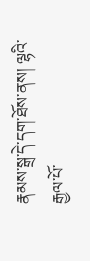རྣམས་སྒྲ་དེ་དག་ཐོས་ནས། ལྷའི་རྒྱལ་པོ་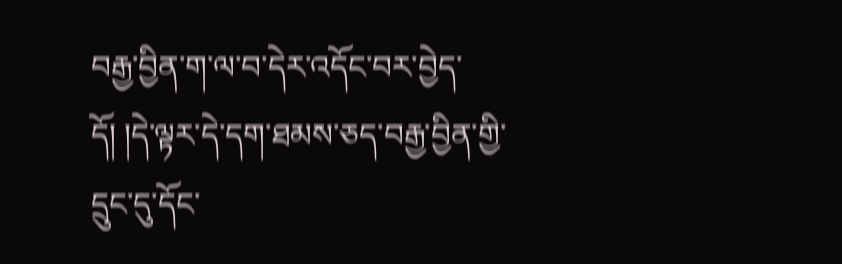བརྒྱ་བྱིན་ག་ལ་བ་དེར་འདོང་བར་བྱེད་དོ། །དེ་ལྟར་དེ་དག་ཐམས་ཅད་བརྒྱ་བྱིན་གྱི་དྲུང་དུ་དོང་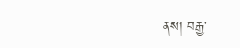ནས། བརྒྱ་